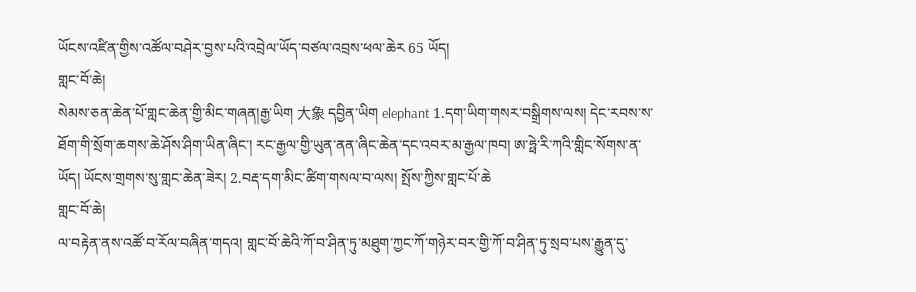ཡོངས་འཛིན་གྱིས་འཚོལ་བཤེར་བྱས་པའི་འབྲེལ་ཡོད་བཙལ་འབྲས་ཕལ་ཆེར 65 ཡོད།
གླང་བོ་ཆེ།
སེམས་ཅན་ཆེན་པོ་གླང་ཆེན་གྱི་མིང་གཞན།རྒྱ་ཡིག 大象 དབྱིན་ཡིག elephant 1.དག་ཡིག་གསར་བསྒྲིགས་ལས། དེང་རབས་ས་ཐོག་གི་སྲོག་ཆགས་ཆེ་ཤོས་ཤིག་ཡིན་ཞིང་། རང་རྒྱལ་གྱི་ཡུན་ནན་ཞིང་ཆེན་དང་འབར་མ་རྒྱལ་ཁབ། ཨ་ཧྥེ་རི་ཀའི་གླིང་སོགས་ན་ཡོད། ཡོངས་གྲགས་སུ་གླང་ཆེན་ཟེར། 2.བརྡ་དག་མིང་ཚིག་གསལ་བ་ལས། སྤོས་ཀྱིས་གླང་པོ་ཆེ
གླང་བོ་ཆེ།
ལ་བརྟེན་ནས་འཚོ་བ་རོལ་བཞིན་གདའ། གླང་བོ་ཆེའི་ཀོ་བ་ཤིན་ཏུ་མཐུག་ཀྱང་ཀོ་གཉེར་བར་གྱི་ཀོ་བ་ཤིན་ཏུ་སྲབ་པས་རྒྱུན་དུ་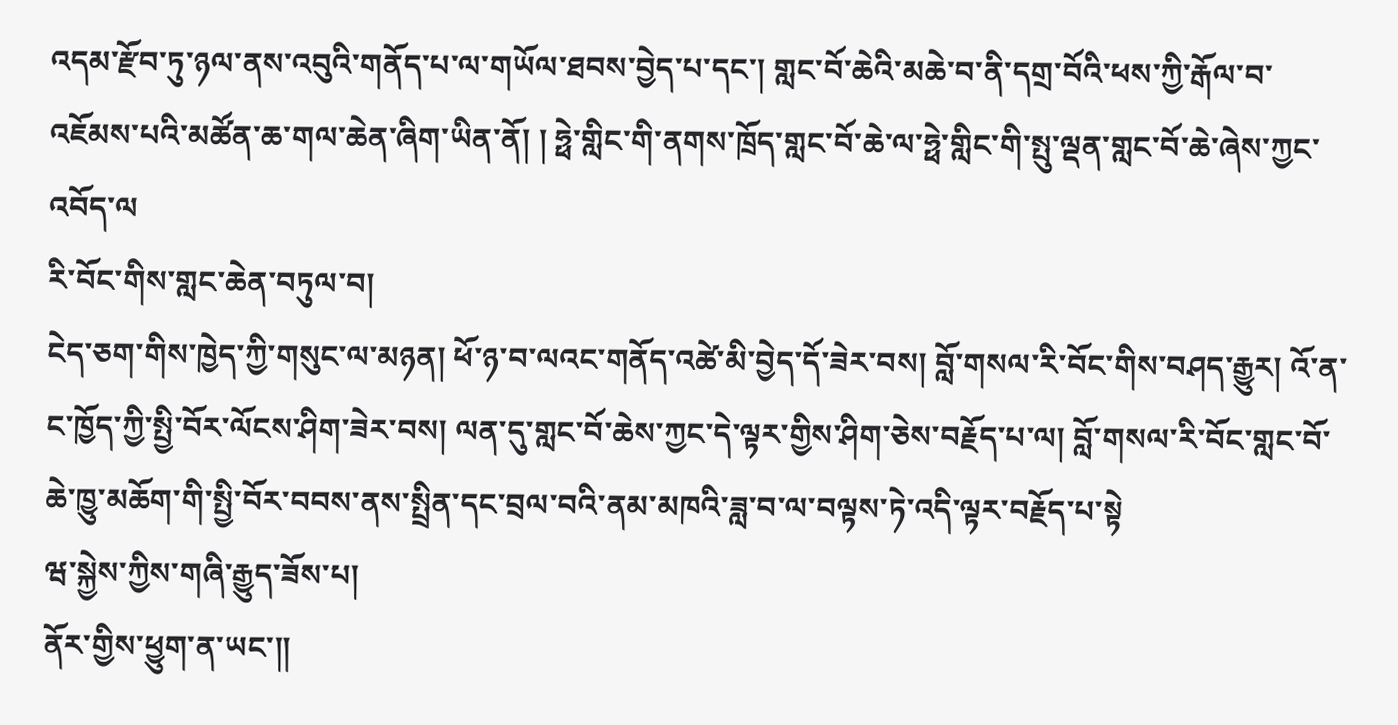འདམ་རྫོབ་ཏུ་ཉལ་ནས་འབུའི་གནོད་པ་ལ་གཡོལ་ཐབས་བྱེད་པ་དང་། གླང་བོ་ཆེའི་མཆེ་བ་ནི་དགྲ་བོའི་ཕས་ཀྱི་རྒོལ་བ་འཇོམས་པའི་མཚོན་ཆ་གལ་ཆེན་ཞིག་ཡིན་ནོ། ། ཧྥེ་གླིང་གི་ནགས་ཁྲོད་གླང་བོ་ཆེ་ལ་ཧྥེ་གླིང་གི་སྤུ་ལྡན་གླང་བོ་ཆེ་ཞེས་ཀྱང་འབོད་ལ
རི་བོང་གིས་གླང་ཆེན་བཏུལ་བ།
ངེད་ཅག་གིས་ཁྱེད་ཀྱི་གསུང་ལ་མཉན། ཕོ་ཉ་བ་ལའང་གནོད་འཚེ་མི་བྱེད་དོ་ཟེར་བས། བློ་གསལ་རི་བོང་གིས་བཤད་རྒྱུར། འོ་ན་ང་ཁྱོད་ཀྱི་སྤྱི་བོར་ལོངས་ཤིག་ཟེར་བས། ལན་དུ་གླང་བོ་ཆེས་ཀྱང་དེ་ལྟར་གྱིས་ཤིག་ཅེས་བརྗོད་པ་ལ། བློ་གསལ་རི་བོང་གླང་བོ་ཆེ་ཁྱུ་མཆོག་གི་སྤྱི་བོར་བབས་ནས་སྤྲིན་དང་བྲལ་བའི་ནམ་མཁའི་ཟླ་བ་ལ་བལྟས་ཏེ་འདི་ལྟར་བརྗོད་པ་སྟེ
ཝ་སྐྱེས་ཀྱིས་གཞི་རྒྱུད་ཟོས་པ།
ནོར་གྱིས་ཕྱུག་ན་ཡང་༎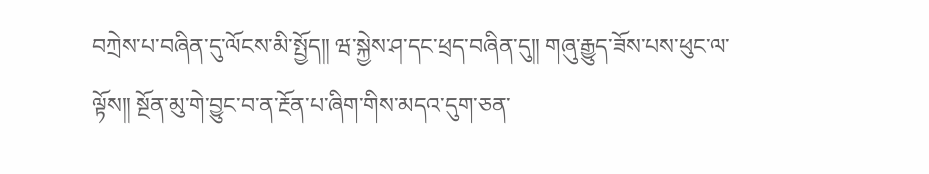བཀྲེས་པ་བཞིན་དུ་ལོངས་མི་སྤྱོད༎ ཝ་སྐྱེས་ཤ་དང་ཕྲད་བཞིན་དུ༎ གཞུ་རྒྱུད་ཟོས་པས་ཕུང་ལ་ལྟོས༎ སྔོན་མུ་གེ་བྱུང་བ་ན་རྔོན་པ་ཞིག་གིས་མདའ་དུག་ཅན་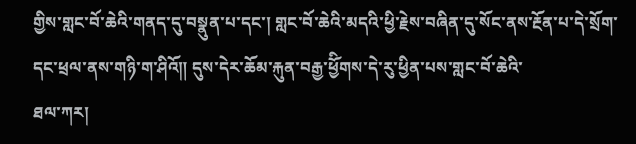གྱིས་གླང་བོ་ཆེའི་གནད་དུ་བསྣུན་པ་དང་། གླང་བོ་ཆེའི་མདའི་ཕྱི་རྗེས་བཞིན་དུ་སོང་ནས་རྔོན་པ་དེ་སྲོག་དང་ཕྲལ་ནས་གཉི་ག་ཤིའོ༎ དུས་དེར་ཆོམ་རྐུན་བརྒྱ་ཕྱོིགས་དེ་རུ་ཕྱིན་པས་གླང་བོ་ཆེའི་
ཐལ་ཀར།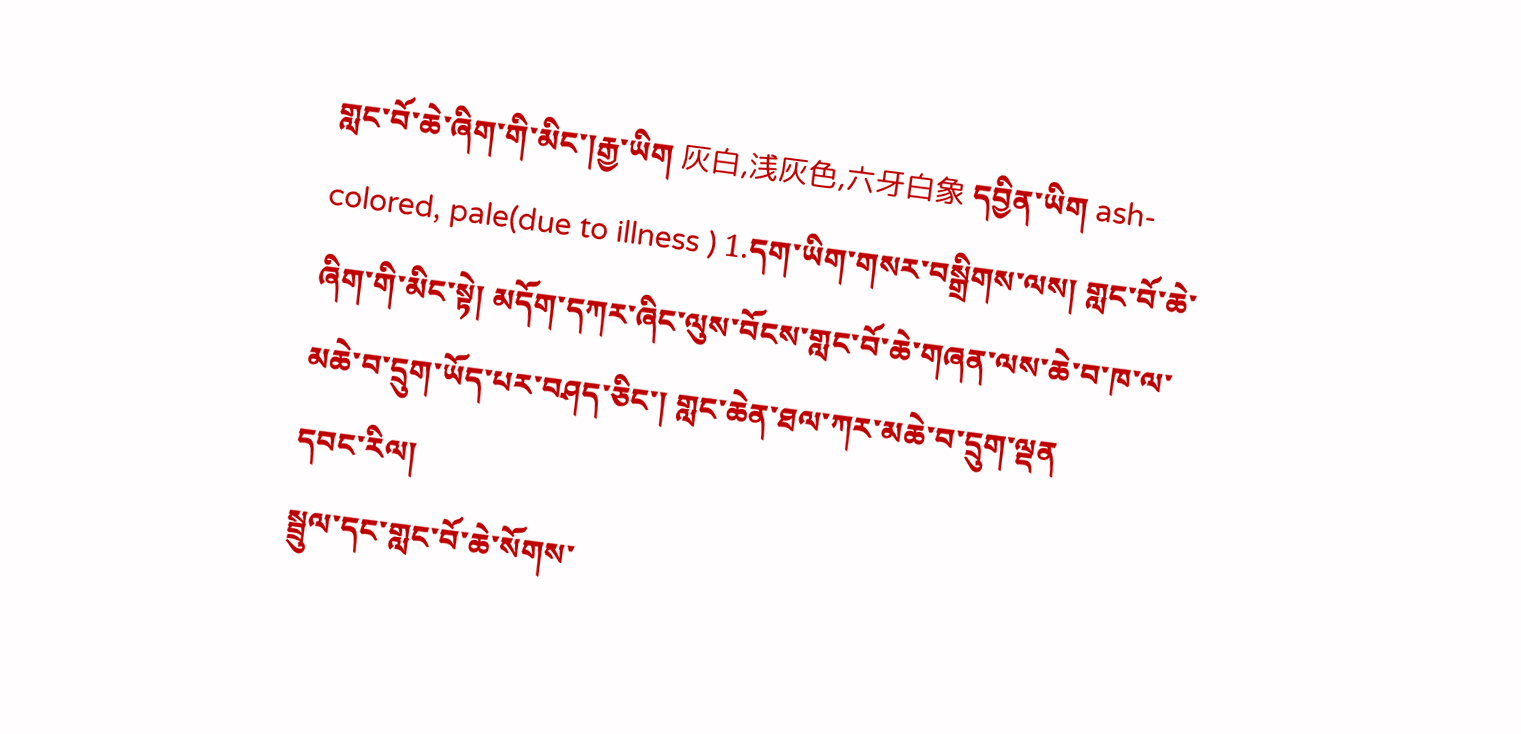གླང་བོ་ཆེ་ཞིག་གི་མིང་།རྒྱ་ཡིག 灰白,浅灰色,六牙白象 དབྱིན་ཡིག ash-colored, pale(due to illness ) 1.དག་ཡིག་གསར་བསྒྲིགས་ལས། གླང་བོ་ཆེ་ཞིག་གི་མིང་སྟེ། མདོག་དཀར་ཞིང་ལུས་བོངས་གླང་བོ་ཆེ་གཞན་ལས་ཆེ་བ་ཁ་ལ་མཆེ་བ་དྲུག་ཡོད་པར་བཤད་ཅིང་། གླང་ཆེན་ཐལ་ཀར་མཆེ་བ་དྲུག་ལྡན
དབང་རིལ།
སྦྲུལ་དང་གླང་བོ་ཆེ་སོགས་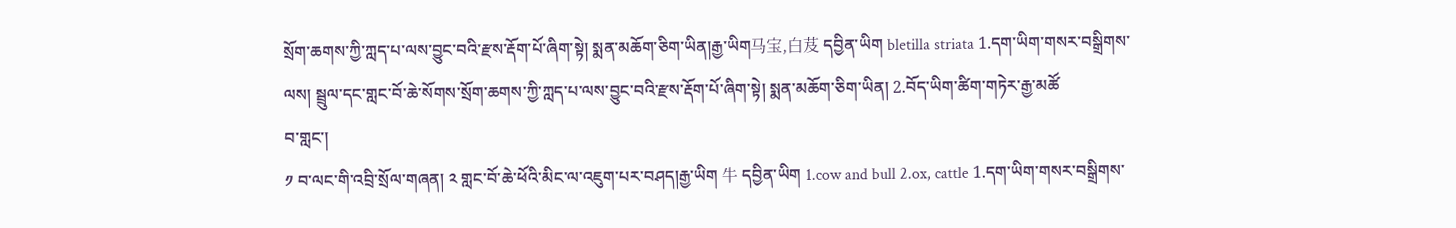སྲོག་ཆགས་ཀྱི་ཀླད་པ་ལས་བྱུང་བའི་རྫས་རྡོག་པོ་ཞིག་སྟེ། སྨན་མཆོག་ཅིག་ཡིན།རྒྱ་ཡིག马宝,白芨 དབྱིན་ཡིག bletilla striata 1.དག་ཡིག་གསར་བསྒྲིགས་ལས། སྦྲུལ་དང་གླང་བོ་ཆེ་སོགས་སྲོག་ཆགས་ཀྱི་ཀླད་པ་ལས་བྱུང་བའི་རྫས་རྡོག་པོ་ཞིག་སྟེ། སྨན་མཆོག་ཅིག་ཡིན། 2.བོད་ཡིག་ཚིག་གཏེར་རྒྱ་མཚོ
བ་གླང་།
༡ བ་ལང་གི་འབྲི་སྲོལ་གཞན། ༢ གླང་བོ་ཆེ་ཕོའི་མིང་ལ་འཇུག་པར་བཤད།རྒྱ་ཡིག 牛 དབྱིན་ཡིག 1.cow and bull 2.ox, cattle 1.དག་ཡིག་གསར་བསྒྲིགས་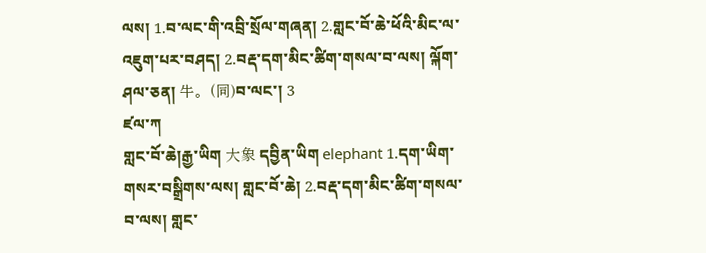ལས། 1.བ་ལང་གི་འབྲི་སྲོལ་གཞན། 2.གླང་བོ་ཆེ་ཕོའི་མིང་ལ་འཇུག་པར་བཤད། 2.བརྡ་དག་མིང་ཚིག་གསལ་བ་ལས། ལྐོག་ཤལ་ཅན། 牛。(同)བ་ལང་། 3
ཛལ་ཀ
གླང་བོ་ཆེ།རྒྱ་ཡིག 大象 དབྱིན་ཡིག elephant 1.དག་ཡིག་གསར་བསྒྲིགས་ལས། གླང་བོ་ཆེ། 2.བརྡ་དག་མིང་ཚིག་གསལ་བ་ལས། གླང་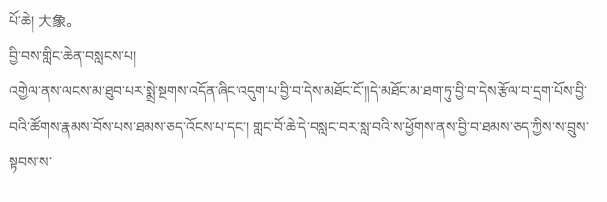པོ་ཆེ། 大象。
བྱི་བས་གླིང་ཆེན་བསླངས་པ།
འགྱེལ་ནས་ལངས་མ་ཐུབ་པར་སྨྲེ་སྔགས་འདོན་ཞིང་འདུག་པ་བྱི་བ་དེས་མཐོང་ངོ་༎དེ་མཐོང་མ་ཐག་ཏུ་བྱི་བ་དེས་རྩོལ་བ་དྲག་པོས་བྱི་བའི་ཚོགས་རྣམས་བོས་པས་ཐམས་ཅད་འོངས་པ་དང་། གླང་བོ་ཆེ་དེ་བསླང་བར་སླ་བའི་ས་ཕྱོགས་ནས་བྱི་བ་ཐམས་ཅད་ཀྱིས་ས་བྲུས་སྟབས་ས་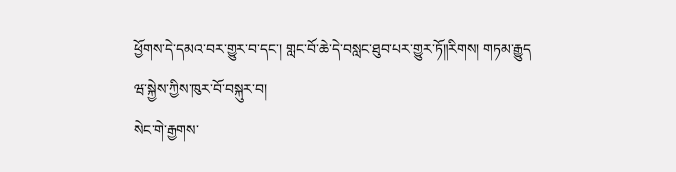ཕྱོགས་དེ་དམའ་བར་གྱུར་བ་དང་། གླང་བོ་ཆེ་དེ་བསླང་ཐུབ་པར་གྱུར་ཏོ༎རིགས། གཏམ་རྒྱུད
ཝ་སྐྱེས་ཀྱིས་ཁུར་བོ་བསྐུར་བ།
སེང་གེ་རྒྱགས་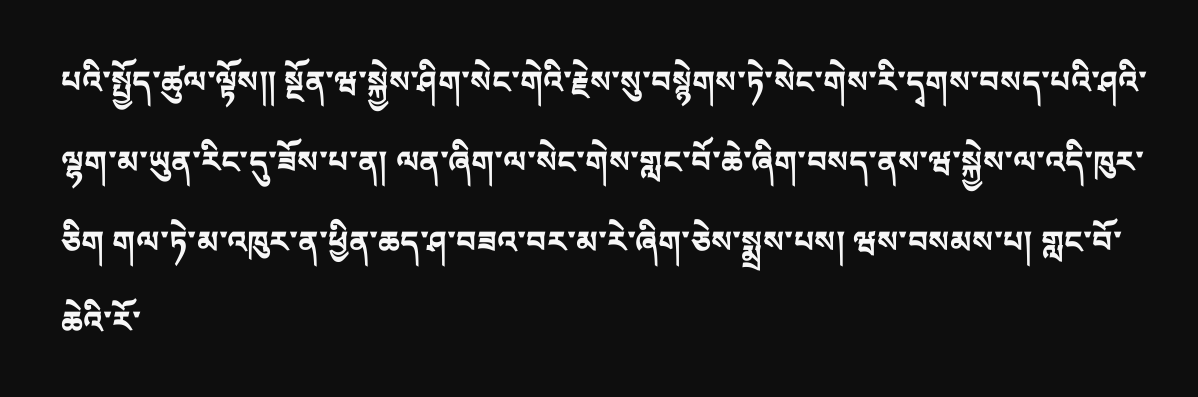པའི་སྤྱོད་ཚུལ་ལྟོས༎ སྔོན་ཝ་སྐྱེས་ཤིག་སེང་གེའི་རྗེས་སུ་བསྙེགས་ཏེ་སེང་གེས་རི་དྭགས་བསད་པའི་ཤའི་ལྷག་མ་ཡུན་རིང་དུ་ཟོས་པ་ན། ལན་ཞིག་ལ་སེང་གེས་གླང་བོ་ཆེ་ཞིག་བསད་ནས་ཝ་སྐྱེས་ལ་འདི་ཁུར་ཅིག གལ་ཏེ་མ་འཁུར་ན་ཕྱིན་ཆད་ཤ་བཟའ་བར་མ་རེ་ཞིག་ཅེས་སྨྲས་པས། ཝས་བསམས་པ། གླང་བོ་ཆེའི་རོ་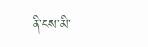ནི་ངས་མི་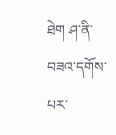ཐེག ཤ་ནི་བཟའ་དགོས་པར་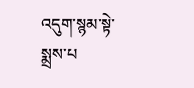འདུག་སྙམ་སྟེ་སྨྲས་པ